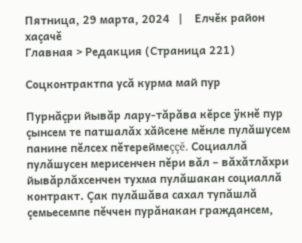Пятница, 29 марта, 2024   |    Елчĕк район хаçачĕ
Главная > Редакция (Страница 221)

Соцконтрактпа усă курма май пур

Пурнăçри йывăр лару-тăрăва кĕрсе ÿкнĕ пур çынсем те патшалăх хăйсене мĕнле пулăшусем панине пĕлсех пĕтереймеççĕ. Социаллă пулăшусен мерисенчен пĕри вăл – вăхăтлăхри йывăрлăхсенчен тухма пулăшакан социаллă контракт. Çак пулăшăва сахал тупăшлă çемьесемпе пĕччен пурăнакан граждансем,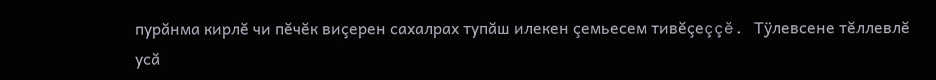пурăнма кирлĕ чи пĕчĕк виçерен сахалрах тупăш илекен çемьесем тивĕçеççĕ. Тÿлевсене тĕллевлĕ усă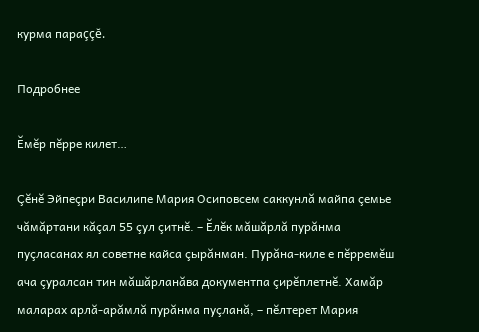курма параççĕ.

Подробнее

Ĕмĕр пĕрре килет…

Çĕнĕ Эйпеçри Василипе Мария Осиповсем саккунлă майпа çемье чăмăртани кăçал 55 çул çитнĕ. – Ĕлĕк мăшăрлă пурăнма пуçласанах ял советне кайса çырăнман. Пурăна-киле е пĕрремĕш ача çуралсан тин мăшăрланăва документпа çирĕплетнĕ. Хамăр маларах арлă-арăмлă пурăнма пуçланă, – пĕлтерет Мария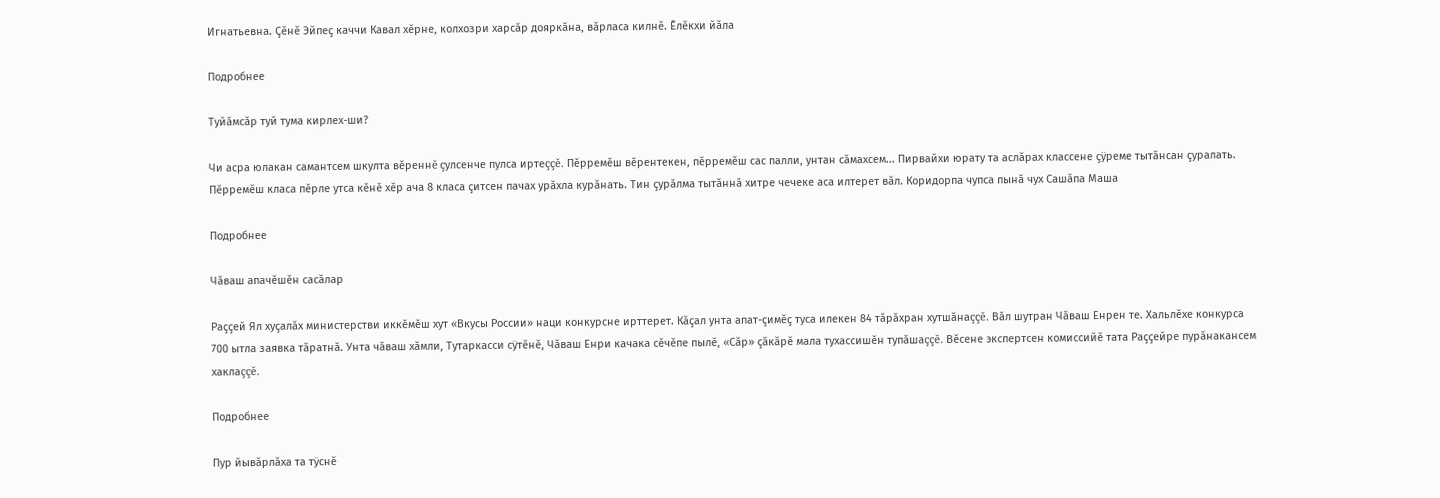Игнатьевна. Çĕнĕ Эйпеç каччи Кавал хĕрне, колхозри харсăр дояркăна, вăрласа килнĕ. Ĕлĕкхи йăла

Подробнее

Туйăмсăр туй тума кирлех-ши?

Чи асра юлакан самантсем шкулта вĕреннĕ çулсенче пулса иртеççĕ. Пĕрремĕш вĕрентекен, пĕрремĕш сас палли, унтан сăмахсем... Пирвайхи юрату та аслăрах классене çÿреме тытăнсан çуралать. Пĕрремĕш класа пĕрле утса кĕнĕ хĕр ача 8 класа çитсен пачах урăхла курăнать. Тин çурăлма тытăннă хитре чечеке аса илтерет вăл. Коридорпа чупса пынă чух Сашăпа Маша

Подробнее

Чăваш апачĕшĕн сасăлар

Раççей Ял хуçалăх министерстви иккĕмĕш хут «Вкусы России» наци конкурсне ирттерет. Кăçал унта апат-çимĕç туса илекен 84 тăрăхран хутшăнаççĕ. Вăл шутран Чăваш Енрен те. Хальлĕхе конкурса 700 ытла заявка тăратнă. Унта чăваш хăмли, Тутаркасси сÿтĕнĕ, Чăваш Енри качака сĕчĕпе пылĕ, «Сăр» çăкăрĕ мала тухассишĕн тупăшаççĕ. Вĕсене экспертсен комиссийĕ тата Раççейре пурăнакансем хаклаççĕ.

Подробнее

Пур йывăрлăха та тÿснĕ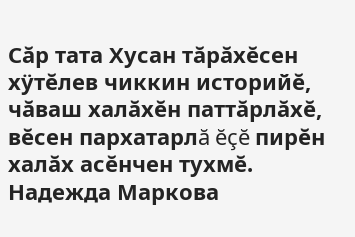Сăр тата Хусан тăрăхĕсен хÿтĕлев чиккин историйĕ, чăваш халăхĕн паттăрлăхĕ, вĕсен пархатарлă ĕçĕ пирĕн халăх асĕнчен тухмĕ. Надежда Маркова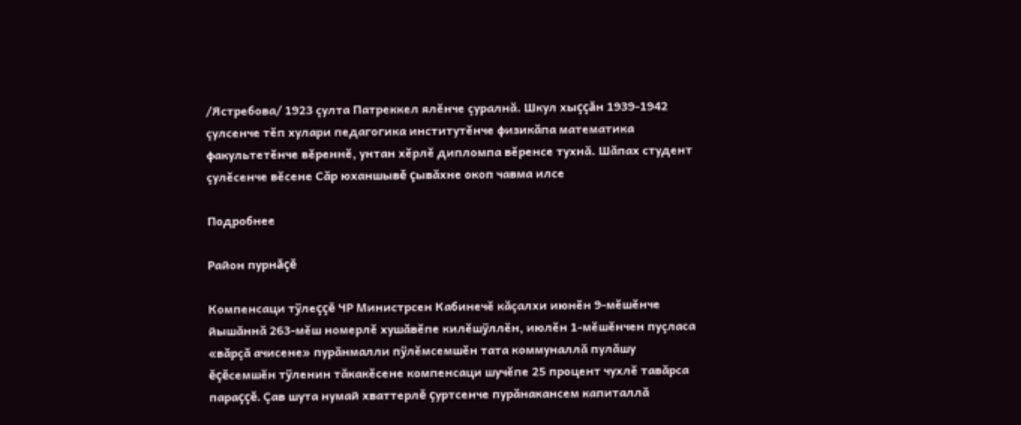/Ястребова/ 1923 çулта Патреккел ялĕнче çуралнă. Шкул хыççăн 1939-1942 çулсенче тĕп хулари педагогика институтĕнче физикăпа математика факультетĕнче вĕреннĕ, унтан хĕрлĕ дипломпа вĕренсе тухнă. Шăпах студент çулĕсенче вĕсене Сăр юханшывĕ çывăхне окоп чавма илсе

Подробнее

Район пурнăçĕ

Компенсаци тÿлеççĕ ЧР Министрсен Кабинечĕ кăçалхи июнĕн 9-мĕшĕнче йышăннă 263-мĕш номерлĕ хушăвĕпе килĕшÿллĕн, июлĕн 1-мĕшĕнчен пуçласа «вăрçă ачисене» пурăнмалли пÿлĕмсемшĕн тата коммуналлă пулăшу ĕçĕсемшĕн тÿленин тăкакĕсене компенсаци шучĕпе 25 процент чухлĕ тавăрса параççĕ. Çав шута нумай хваттерлĕ çуртсенче пурăнакансем капиталлă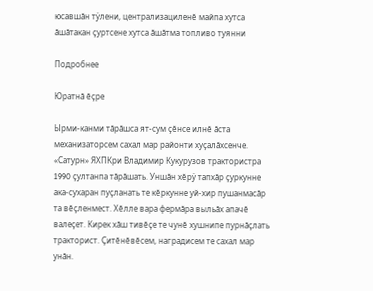юсавшăн тÿлени, централизациленĕ майпа хутса ăшăтакан çуртсене хутса ăшăтма топливо туянни

Подробнее

Юратнă ĕçре

Ырми-канми тăрăшса ят-сум çĕнсе илнĕ ăста механизаторсем сахал мар районти хуçалăхсенче. «Сатурн» ЯХПКри Владимир Кукурузов трактористра 1990 çултанпа тăрăшать. Уншăн хĕрÿ тапхăр çуркунне ака-сухаран пуçланать те кĕркунне уй-хир пушанмасăр та вĕçленмест. Хĕлле вара фермăра выльăх апачĕ валеçет. Кирек хăш тивĕçе те чунĕ хушнипе пурнăçлать тракторист. Çитĕнĕвĕсем, наградисем те сахал мар унăн.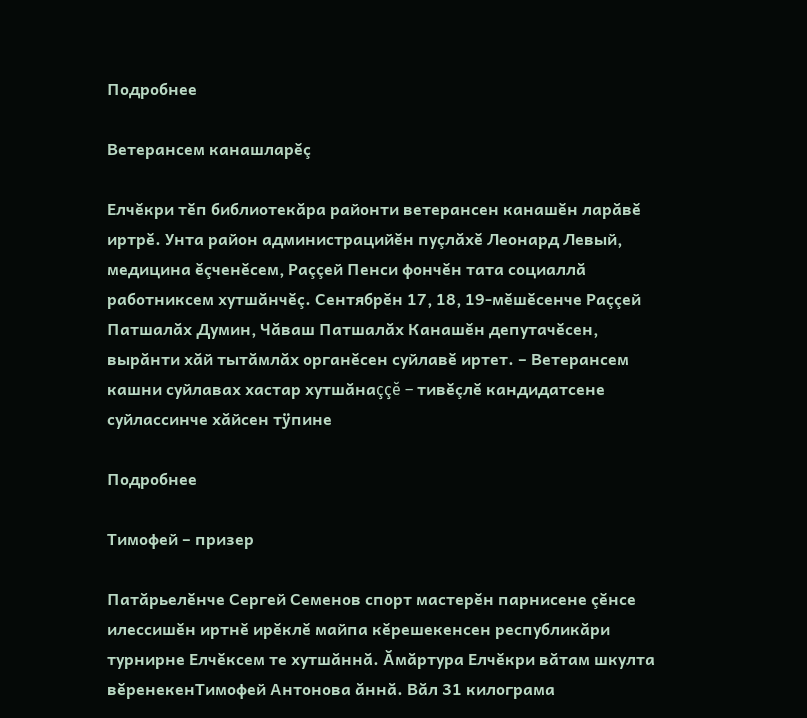Подробнее

Ветерансем канашларĕç

Елчĕкри тĕп библиотекăра районти ветерансен канашĕн ларăвĕ иртрĕ. Унта район администрацийĕн пуçлăхĕ Леонард Левый, медицина ĕçченĕсем, Раççей Пенси фончĕн тата социаллă работниксем хутшăнчĕç. Сентябрĕн 17, 18, 19-мĕшĕсенче Раççей Патшалăх Думин, Чăваш Патшалăх Канашĕн депутачĕсен, вырăнти хăй тытăмлăх органĕсен суйлавĕ иртет. – Ветерансем кашни суйлавах хастар хутшăнаççĕ – тивĕçлĕ кандидатсене суйлассинче хăйсен тÿпине

Подробнее

Тимофей – призер

Патăрьелĕнче Сергей Семенов спорт мастерĕн парнисене çĕнсе илессишĕн иртнĕ ирĕклĕ майпа кĕрешекенсен республикăри турнирне Елчĕксем те хутшăннă. Ăмăртура Елчĕкри вăтам шкулта вĕренекенТимофей Антонова ăннă. Вăл 31 килограма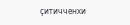çитичченхи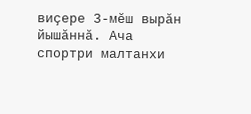виçере 3-мĕш вырăн йышăннă. Ача спортри малтанхи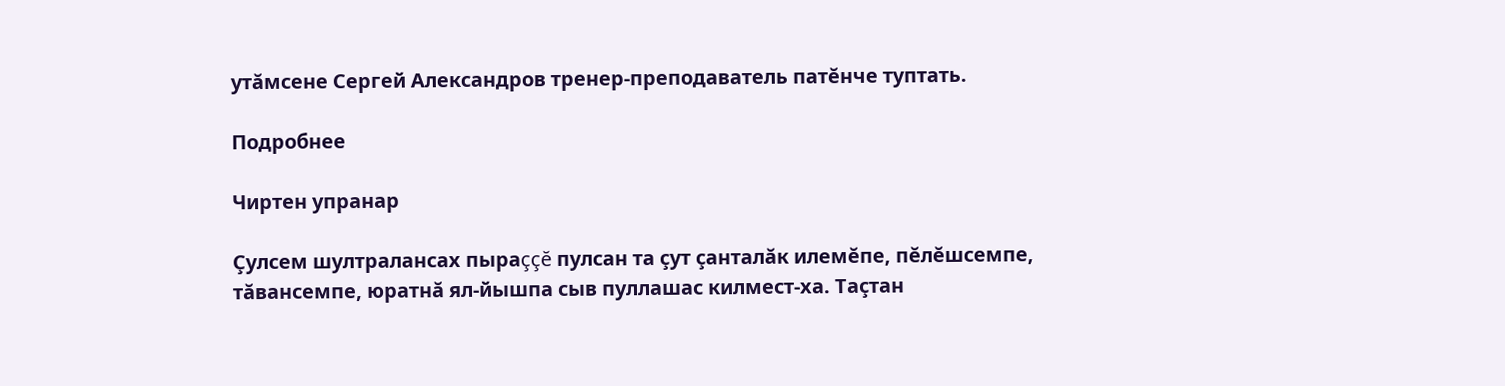утăмсене Сергей Александров тренер-преподаватель патĕнче туптать.

Подробнее

Чиртен упранар

Çулсем шултралансах пыраççĕ пулсан та çут çанталăк илемĕпе, пĕлĕшсемпе, тăвансемпе, юратнă ял-йышпа сыв пуллашас килмест-ха. Таçтан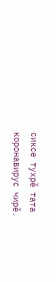сиксе тухрĕ тата коронавирус чирĕ.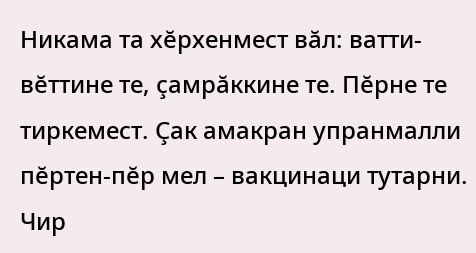Никама та хĕрхенмест вăл: ватти-вĕттине те, çамрăккине те. Пĕрне те тиркемест. Çак амакран упранмалли пĕртен-пĕр мел – вакцинаци тутарни. Чир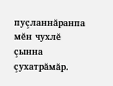пуçланнăранпа мĕн чухлĕ çынна çухатрăмăр.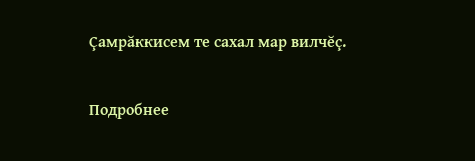Çамрăккисем те сахал мар вилчĕç.

Подробнее